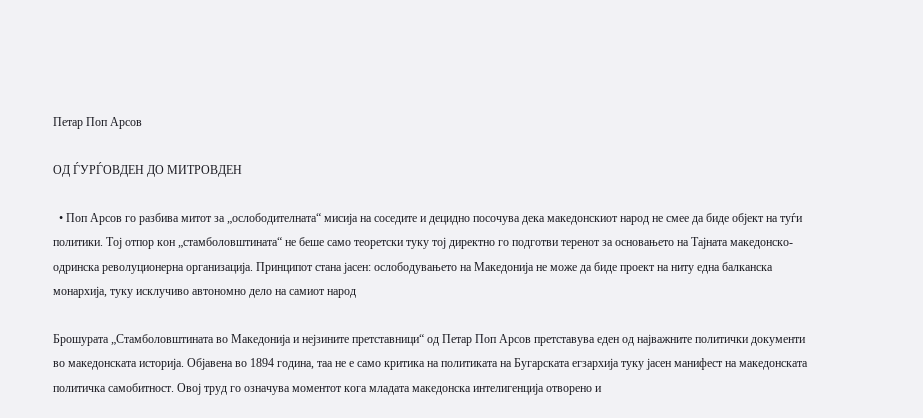Петар Поп Арсов

ОД ЃУРЃОВДЕН ДО МИТРОВДЕН

  • Поп Арсов го разбива митот за „ослободителната“ мисија на соседите и децидно посочува дека македонскиот народ не смее да биде објект на туѓи политики. Тој отпор кон „стамболовштината“ не беше само теоретски туку тој директно го подготви теренот за основањето на Тајната македонско-одринска револуционерна организација. Принципот стана јасен: ослободувањето на Македонија не може да биде проект на ниту една балканска монархија, туку исклучиво автономно дело на самиот народ

Брошурата „Стамболовштината во Македонија и нејзините претставници“ од Петар Поп Арсов претставува еден од најважните политички документи во македонската историја. Објавена во 1894 година, таа не е само критика на политиката на Бугарската егзархија туку јасен манифест на македонската политичка самобитност. Овој труд го означува моментот кога младата македонска интелигенција отворено и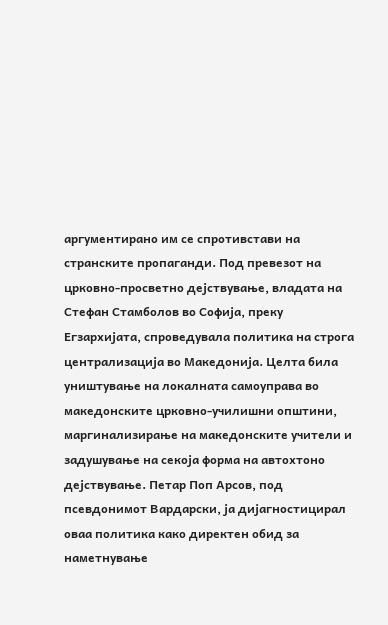аргументирано им се спротивстави на странските пропаганди. Под превезот на црковно-просветно дејствување, владата на Стефан Стамболов во Софија, преку Егзархијата, спроведувала политика на строга централизација во Македонија. Целта била уништување на локалната самоуправа во македонските црковно-училишни општини, маргинализирање на македонските учители и задушување на секоја форма на автохтоно дејствување. Петар Поп Арсов, под псевдонимот Вардарски, ја дијагностицирал оваа политика како директен обид за наметнување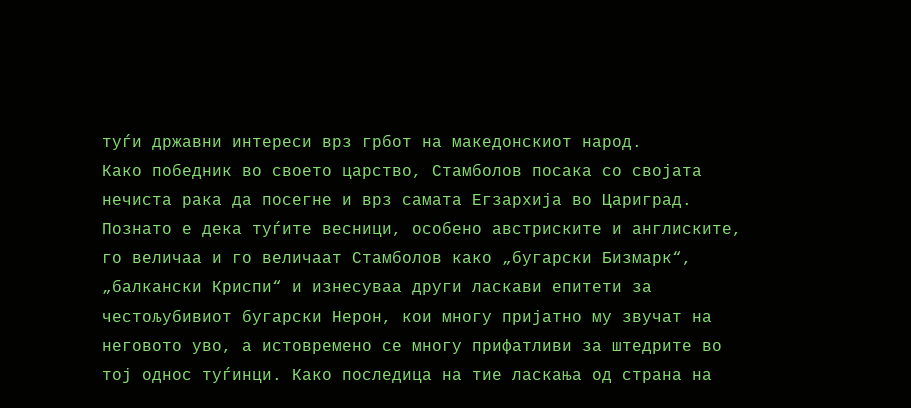туѓи државни интереси врз грбот на македонскиот народ.
Како победник во своето царство, Стамболов посака со својата нечиста рака да посегне и врз самата Егзархија во Цариград. Познато е дека туѓите весници, особено австриските и англиските, го величаа и го величаат Стамболов како „бугарски Бизмарк“, „балкански Криспи“ и изнесуваа други ласкави епитети за честољубивиот бугарски Нерон, кои многу пријатно му звучат на неговото уво, а истовремено се многу прифатливи за штедрите во тој однос туѓинци. Како последица на тие ласкања од страна на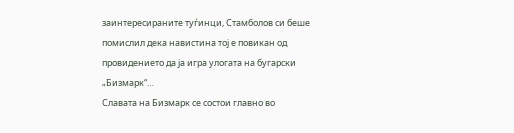заинтересираните туѓинци, Стамболов си беше помислил дека навистина тој е повикан од провидението да ја игра улогата на бугарски „Бизмарк“…
Славата на Бизмарк се состои главно во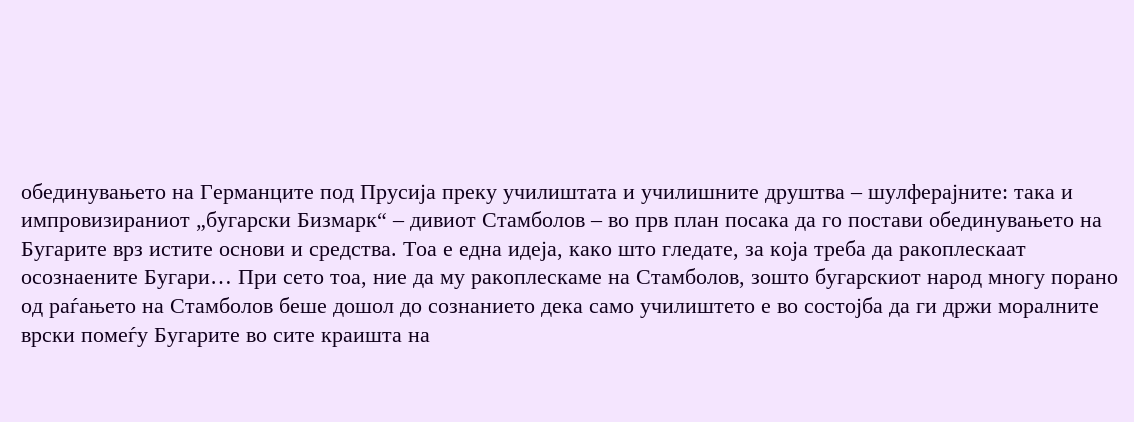обединувањето на Германците под Прусија преку училиштата и училишните друштва – шулферајните: така и импровизираниот „бугарски Бизмарк“ – дивиот Стамболов – во прв план посака да го постави обединувањето на Бугарите врз истите основи и средства. Тоа е една идеја, како што гледате, за која треба да ракоплескаат осознаените Бугари… При сето тоа, ние да му ракоплескаме на Стамболов, зошто бугарскиот народ многу порано од раѓањето на Стамболов беше дошол до сознанието дека само училиштето е во состојба да ги држи моралните врски помеѓу Бугарите во сите краишта на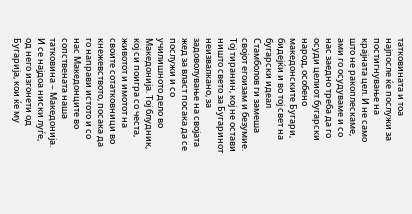татковината и тоа најпосле ќе послужи за постигнување на крајната цел. И не само што не ракоплескаме, ами го осудуваме и со нас заедно треба да го осуди целиот бугарски народ, особено македонските Бугари, бидејќи и во тој свет на бугарски идеал Стамболов ги замеша својот егоизам и безумие. Тој тиранин, кој не остави ништо свето за Бугаринот неизвалкано, за задоволување на својата жед за власт посака да се послужи и со училишното дело во Македонија. Тој блудник, кој си поигра со честа, животот и имотот на своите сотатковници во кнежевството, посака да го направи истото и со нас Македонците во сопствената наша татковина – Македонија. И се најдоа ниски луѓе, од него изгонети од Бугарија, кои ќе му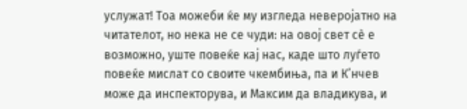услужат! Тоа можеби ќе му изгледа неверојатно на читателот, но нека не се чуди: на овој свет сè е возможно, уште повеќе кај нас, каде што луѓето повеќе мислат со своите чкембиња, па и К’нчев може да инспекторува, и Максим да владикува, и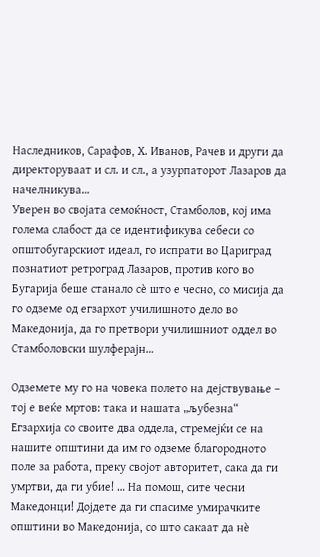Наследников, Сарафов, Х. Иванов, Рачев и други да директоруваат и сл. и сл., а узурпаторот Лазаров да начелникува…
Уверен во својата семоќност, Стамболов, кој има голема слабост да се идентификува себеси со општобугарскиот идеал, го испрати во Цариград познатиот ретроград Лазаров, против кого во Бугарија беше станало сè што е чесно, со мисија да го одземе од егзархот училишното дело во Македонија, да го претвори училишниот оддел во Стамболовски шулферајн…

Одземете му го на човека полето на дејствување – тој е веќе мртов: така и нашата „љубезна“ Егзархија со своите два оддела, стремејќи се на нашите општини да им го одземе благородното поле за работа, преку својот авторитет, сака да ги умртви, да ги убие! … На помош, сите чесни Македонци! Дојдете да ги спасиме умирачките општини во Македонија, со што сакаат да нѐ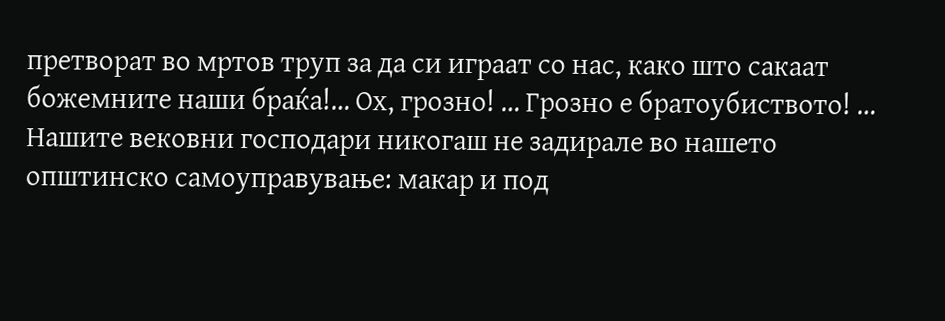претворат во мртов труп за да си играат со нас, како што сакаат божемните наши браќа!… Ох, грозно! … Грозно е братоубиството! … Нашите вековни господари никогаш не задирале во нашето општинско самоуправување: макар и под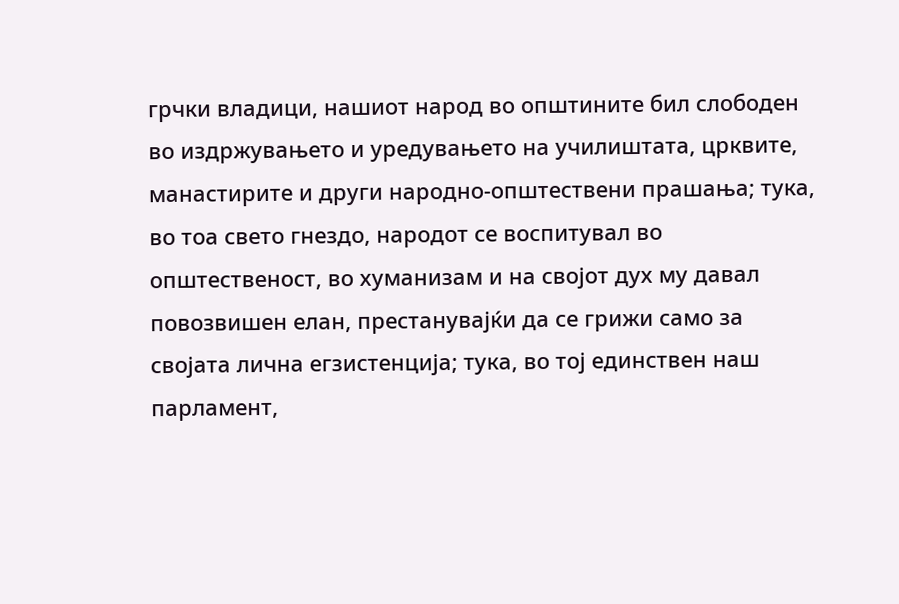грчки владици, нашиот народ во општините бил слободен во издржувањето и уредувањето на училиштата, црквите, манастирите и други народно-општествени прашања; тука, во тоа свето гнездо, народот се воспитувал во општественост, во хуманизам и на својот дух му давал повозвишен елан, престанувајќи да се грижи само за својата лична егзистенција; тука, во тој единствен наш парламент,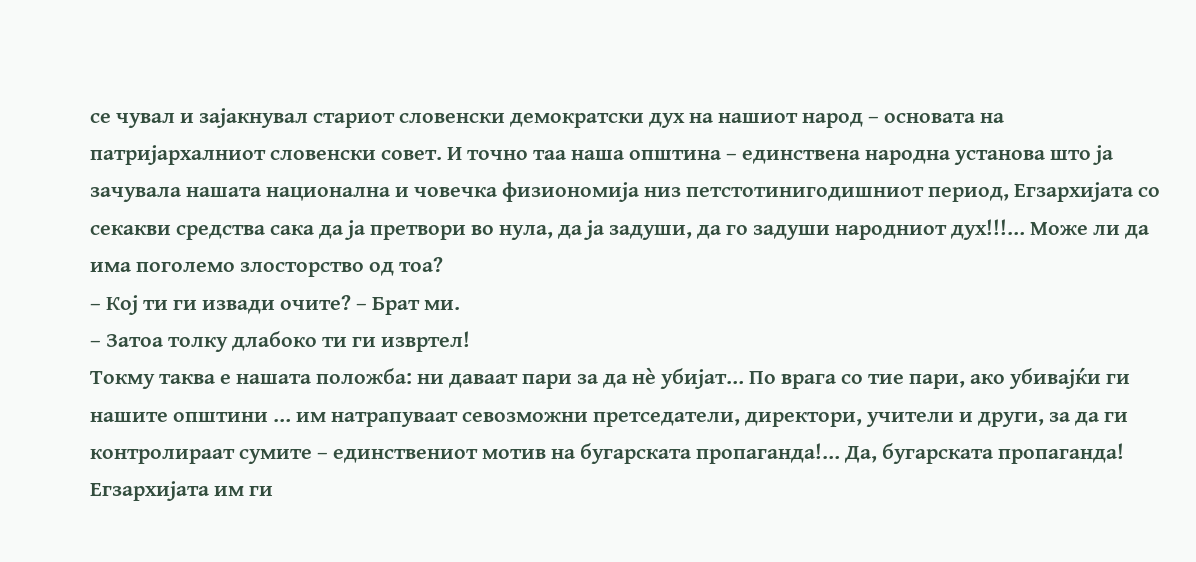се чувал и зајакнувал стариот словенски демократски дух на нашиот народ – основата на патријархалниот словенски совет. И точно таа наша општина – единствена народна установа што ја зачувала нашата национална и човечка физиономија низ петстотинигодишниот период, Егзархијата со секакви средства сака да ја претвори во нула, да ја задуши, да го задуши народниот дух!!!… Може ли да има поголемо злосторство од тоа?
– Кој ти ги извади очите? – Брат ми.
– Затоа толку длабоко ти ги извртел!
Токму таква е нашата положба: ни даваат пари за да нѐ убијат… По врага со тие пари, ако убивајќи ги нашите општини … им натрапуваат севозможни претседатели, директори, учители и други, за да ги контролираат сумите – единствениот мотив на бугарската пропаганда!… Да, бугарската пропаганда! Егзархијата им ги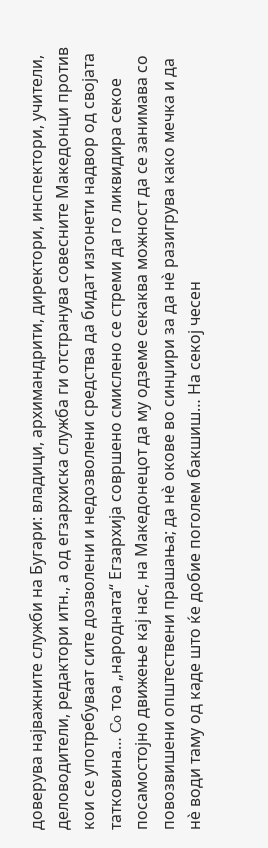доверува најважните служби на Бугари: владици, архимандрити, директори, инспектори, учители, деловодители, редактори итн., а од егзархиска служба ги отстранува совесните Македонци против кои се употребуваат сите дозволени и недозволени средства да бидат изгонети надвор од својата татковина… Co тоа „народната“ Егзархија совршено смислено се стреми да го ликвидира секое посамостојно движење кај нас, на Македонецот да му одземе секаква можност да се занимава со повозвишени општествени прашања; да нѐ окове во синџири за да нѐ разигрува како мечка и да нѐ води таму од каде што ќе добие поголем бакшиш… На секој чесен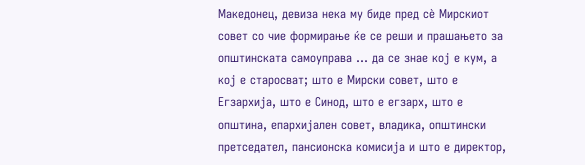Македонец, девиза нека му биде пред сѐ Мирскиот совет со чие формирање ќе се реши и прашањето за општинската самоуправа … да се знае кој е кум, а кој е старосват; што е Мирски совет, што е Егзархија, што е Синод, што е егзарх, што е општина, епархијален совет, владика, општински претседател, пансионска комисија и што е директор,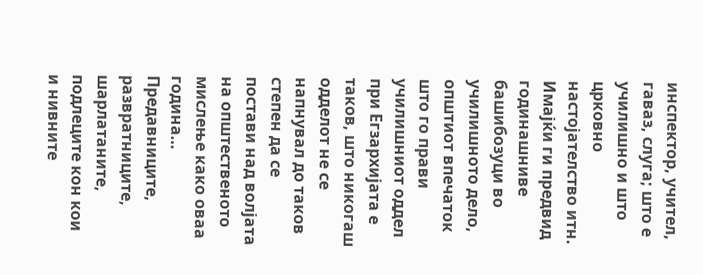инспектор, учител, гаваз, слуга; што е училишно и што црковно настојателство итн. Имајќи ги предвид годинашниве башибозуци во училишното дело, општиот впечаток што го прави училишниот оддел при Егзархијата е таков, што никогаш одделот не се напнувал до таков степен да се постави над волјата на општественото мислење како оваа година… Предавниците, развратниците, шарлатаните, подлеците кон кои и нивните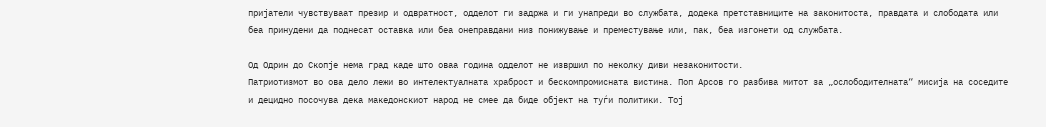пријатели чувствуваат презир и одвратност, одделот ги задржа и ги унапреди во службата, додека претставниците на законитоста, правдата и слободата или беа принудени да поднесат оставка или беа онеправдани низ понижување и преместување или, пак, беа изгонети од службата.

Од Одрин до Скопје нема град каде што оваа година одделот не извршил по неколку диви незаконитости.
Патриотизмот во ова дело лежи во интелектуалната храброст и бескомпромисната вистина. Поп Арсов го разбива митот за „ослободителната“ мисија на соседите и децидно посочува дека македонскиот народ не смее да биде објект на туѓи политики. Тој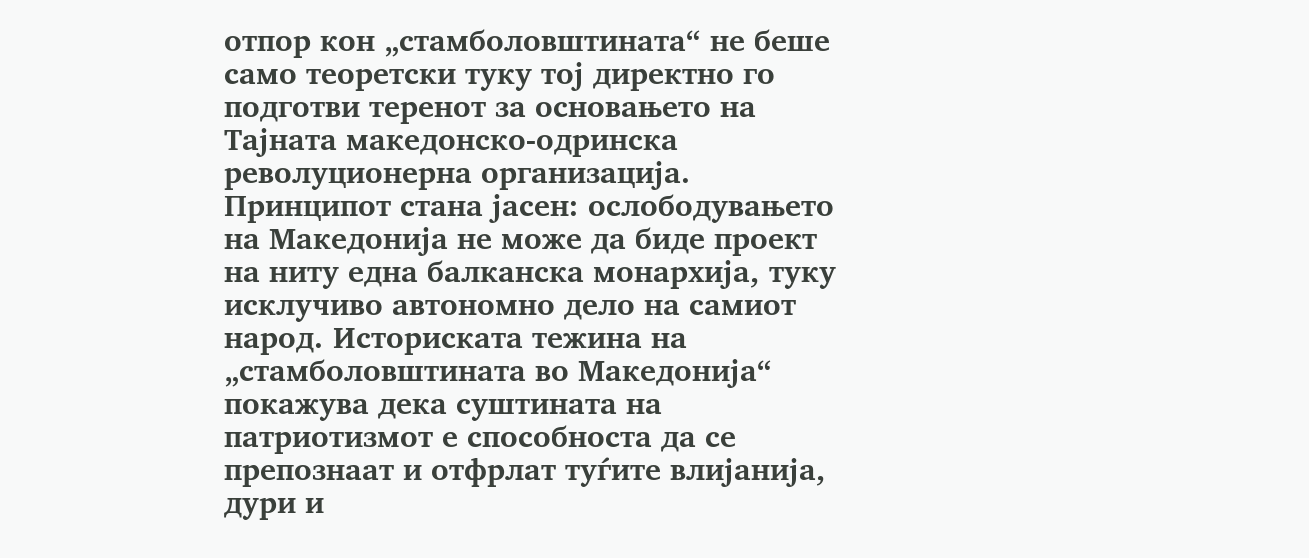отпор кон „стамболовштината“ не беше само теоретски туку тој директно го подготви теренот за основањето на Тајната македонско-одринска револуционерна организација. Принципот стана јасен: ослободувањето на Македонија не може да биде проект на ниту една балканска монархија, туку исклучиво автономно дело на самиот народ. Историската тежина на „стамболовштината во Македонија“ покажува дека суштината на патриотизмот е способноста да се препознаат и отфрлат туѓите влијанија, дури и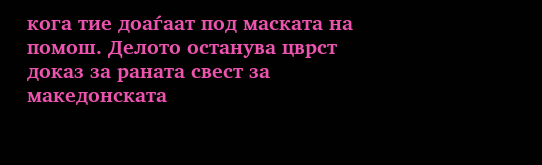кога тие доаѓаат под маската на помош. Делото останува цврст доказ за раната свест за македонската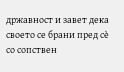државност и завет дека своето се брани пред сè со сопствен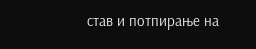став и потпирање на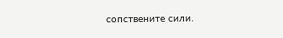сопствените сили.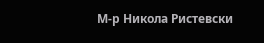М-р Никола Ристевски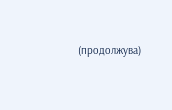(продолжува)